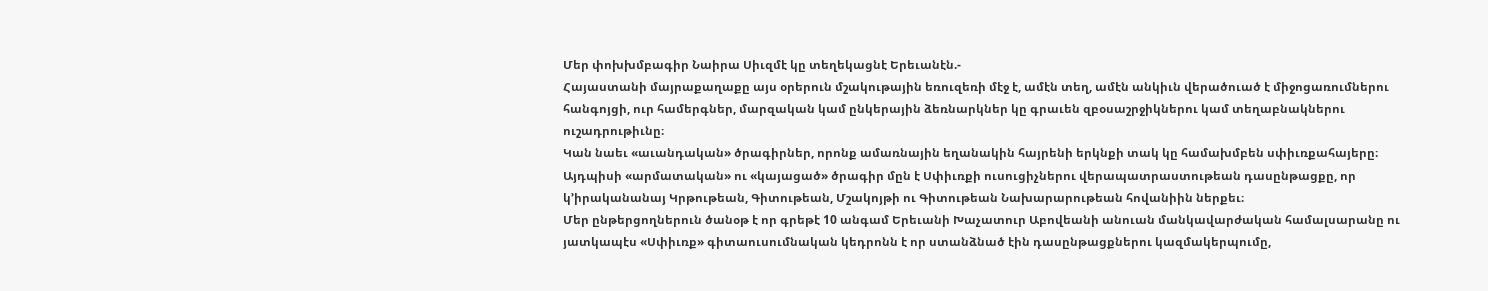Մեր փոխխմբագիր Նաիրա Սիւզմէ կը տեղեկացնէ Երեւանէն.-
Հայաստանի մայրաքաղաքը այս օրերուն մշակութային եռուզեռի մէջ է, ամէն տեղ, ամէն անկիւն վերածուած է միջոցառումներու հանգոյցի, ուր համերգներ, մարզական կամ ընկերային ձեռնարկներ կը գրաւեն զբօսաշրջիկներու կամ տեղաբնակներու ուշադրութիւնը։
Կան նաեւ «աւանդական» ծրագիրներ, որոնք ամառնային եղանակին հայրենի երկնքի տակ կը համախմբեն սփիւռքահայերը։ Այդպիսի «արմատական» ու «կայացած» ծրագիր մըն է Սփիւռքի ուսուցիչներու վերապատրաստութեան դասընթացքը, որ կ’իրականանայ Կրթութեան, Գիտութեան, Մշակոյթի ու Գիտութեան Նախարարութեան հովանիին ներքեւ։
Մեր ընթերցողներուն ծանօթ է որ գրեթէ 10 անգամ Երեւանի Խաչատուր Աբովեանի անուան մանկավարժական համալսարանը ու յատկապէս «Սփիւռք» գիտաուսումնական կեդրոնն է որ ստանձնած էին դասընթացքներու կազմակերպումը,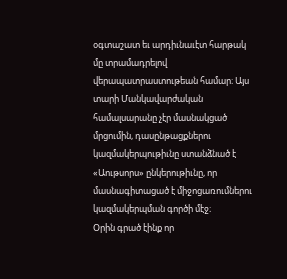օգտաշատ եւ արդիւնաւէտ հարթակ մը տրամադրելով վերապատրաստութեան համար։ Այս տարի Մանկավարժական համալսարանը չէր մասնակցած մրցումին, դասընթացքներու կազմակերպութիւնը ստանձնած է «Աութսորս» ընկերութիւնը, որ մասնագիտացած է միջոցառումներու կազմակերպման գործի մէջ։
Օրին գրած էինք որ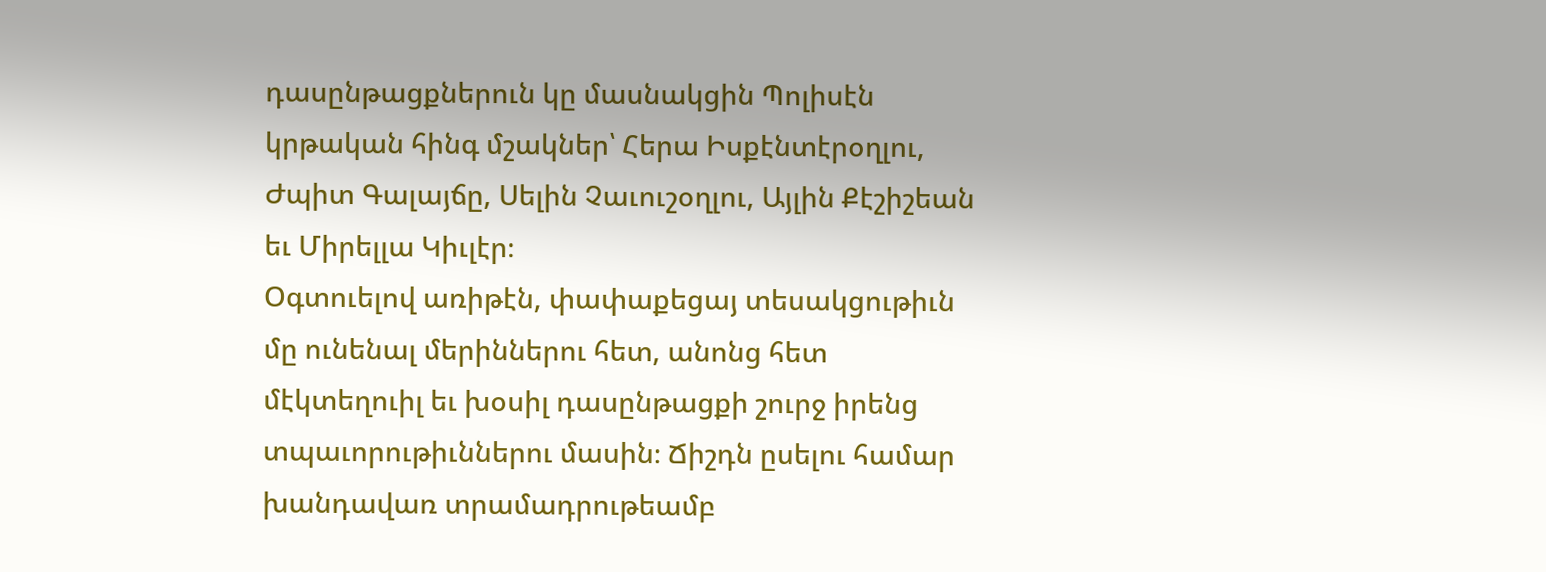դասընթացքներուն կը մասնակցին Պոլիսէն կրթական հինգ մշակներ՝ Հերա Իսքէնտէրօղլու, Ժպիտ Գալայճը, Սելին Չաւուշօղլու, Այլին Քէշիշեան եւ Միրելլա Կիւլէր։
Օգտուելով առիթէն, փափաքեցայ տեսակցութիւն մը ունենալ մերիններու հետ, անոնց հետ մէկտեղուիլ եւ խօսիլ դասընթացքի շուրջ իրենց տպաւորութիւններու մասին։ Ճիշդն ըսելու համար խանդավառ տրամադրութեամբ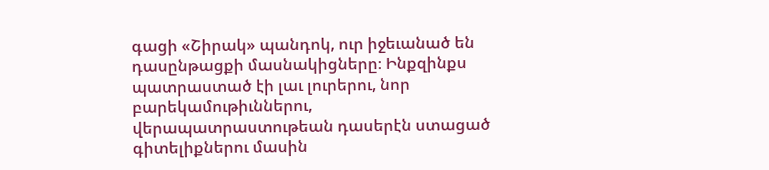գացի «Շիրակ» պանդոկ, ուր իջեւանած են դասընթացքի մասնակիցները։ Ինքզինքս պատրաստած էի լաւ լուրերու, նոր բարեկամութիւններու, վերապատրաստութեան դասերէն ստացած գիտելիքներու մասին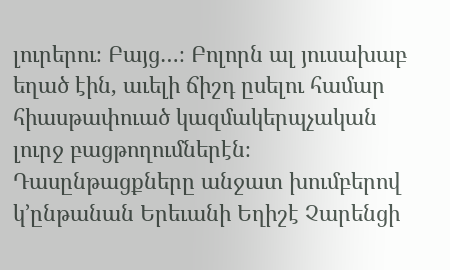լուրերու։ Բայց…։ Բոլորն ալ յուսախաբ եղած էին, աւելի ճիշդ ըսելու համար հիասթափուած կազմակերպչական լուրջ բացթողումներէն։
Դասընթացքները անջատ խումբերով կ’ընթանան Երեւանի Եղիշէ Չարենցի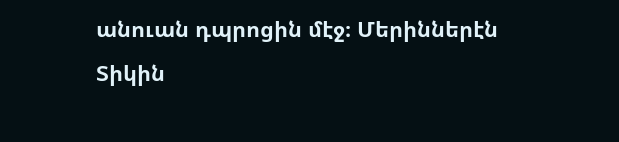անուան դպրոցին մէջ։ Մերիններէն Տիկին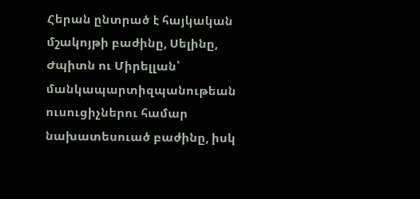Հերան ընտրած է հայկական մշակոյթի բաժինը, Սելինը, Ժպիտն ու Միրելլան՝ մանկապարտիզպանութեան ուսուցիչներու համար նախատեսուած բաժինը, իսկ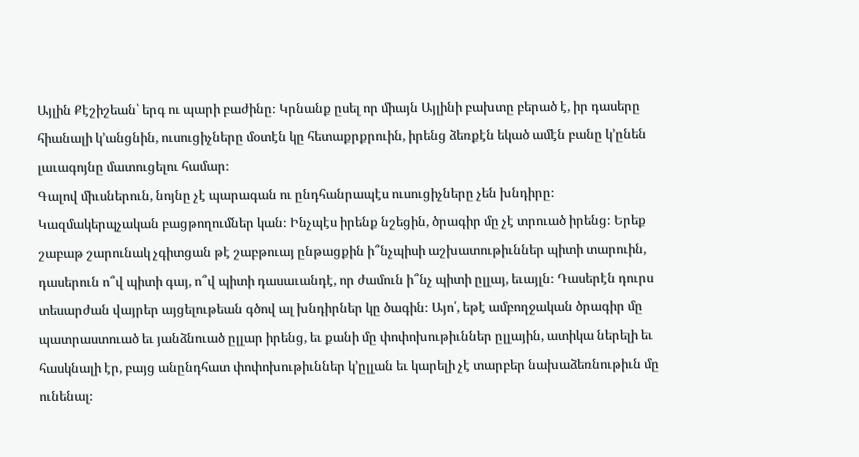Այլին Քէշիշեան՝ երգ ու պարի բաժինը։ Կրնանք ըսել որ միայն Այլինի բախտը բերած է, իր դասերը հիանալի կ’անցնին, ուսուցիչները մօտէն կը հետաքրքրուին, իրենց ձեռքէն եկած ամէն բանը կ’ընեն լաւագոյնը մատուցելու համար։
Գալով միւսներուն, նոյնը չէ պարագան ու ընդհանրապէս ուսուցիչները չեն խնդիրը։ Կազմակերպչական բացթողումներ կան։ Ինչպէս իրենք նշեցին, ծրագիր մը չէ տրուած իրենց։ Երեք շաբաթ շարունակ չգիտցան թէ շաբթուայ ընթացքին ի՞նչպիսի աշխատութիւններ պիտի տարուին, դասերուն ո՞վ պիտի գայ, ո՞վ պիտի դասաւանդէ, որ ժամուն ի՞նչ պիտի ըլլայ, եւայլն։ Դասերէն դուրս տեսարժան վայրեր այցելութեան գծով ալ խնդիրներ կը ծագին։ Այո՛, եթէ ամբողջական ծրագիր մը պատրաստուած եւ յանձնուած ըլլար իրենց, եւ քանի մը փոփոխութիւններ ըլլային, ատիկա ներելի եւ հասկնալի էր, բայց անընդհատ փոփոխութիւններ կ’ըլլան եւ կարելի չէ տարբեր նախաձեռնութիւն մը ունենալ։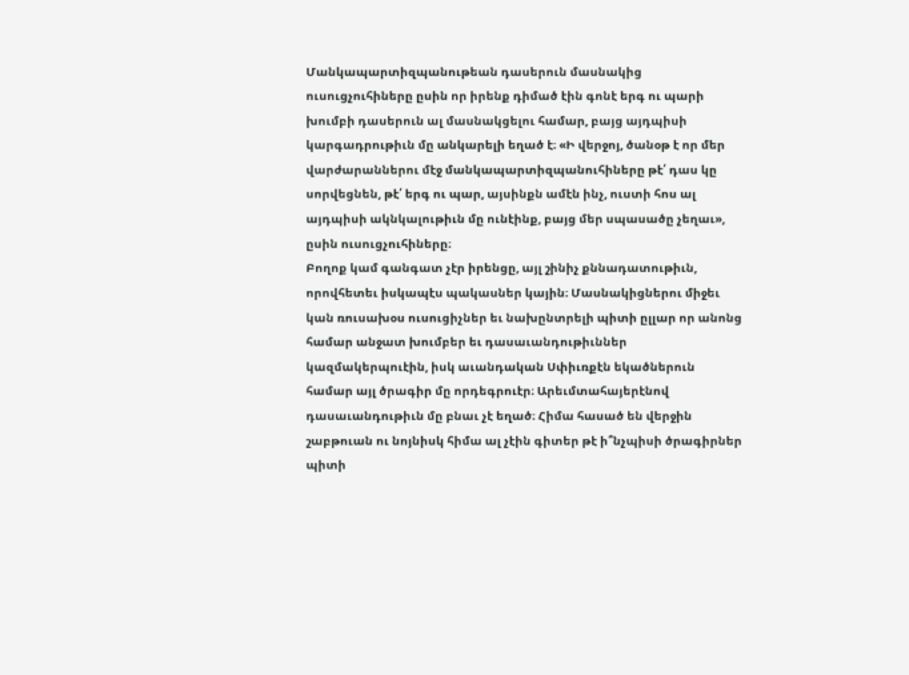Մանկապարտիզպանութեան դասերուն մասնակից ուսուցչուհիները ըսին որ իրենք դիմած էին գոնէ երգ ու պարի խումբի դասերուն ալ մասնակցելու համար, բայց այդպիսի կարգադրութիւն մը անկարելի եղած է։ «Ի վերջոյ, ծանօթ է որ մեր վարժարաններու մէջ մանկապարտիզպանուհիները թէ՛ դաս կը սորվեցնեն, թէ՛ երգ ու պար, այսինքն ամէն ինչ, ուստի հոս ալ այդպիսի ակնկալութիւն մը ունէինք, բայց մեր սպասածը չեղաւ», ըսին ուսուցչուհիները։
Բողոք կամ գանգատ չէր իրենցը, այլ շինիչ քննադատութիւն, որովհետեւ իսկապէս պակասներ կային։ Մասնակիցներու միջեւ կան ռուսախօս ուսուցիչներ եւ նախընտրելի պիտի ըլլար որ անոնց համար անջատ խումբեր եւ դասաւանդութիւններ կազմակերպուէին, իսկ աւանդական Սփիւռքէն եկածներուն համար այլ ծրագիր մը որդեգրուէր։ Արեւմտահայերէնով դասաւանդութիւն մը բնաւ չէ եղած։ Հիմա հասած են վերջին շաբթուան ու նոյնիսկ հիմա ալ չէին գիտեր թէ ի՞նչպիսի ծրագիրներ պիտի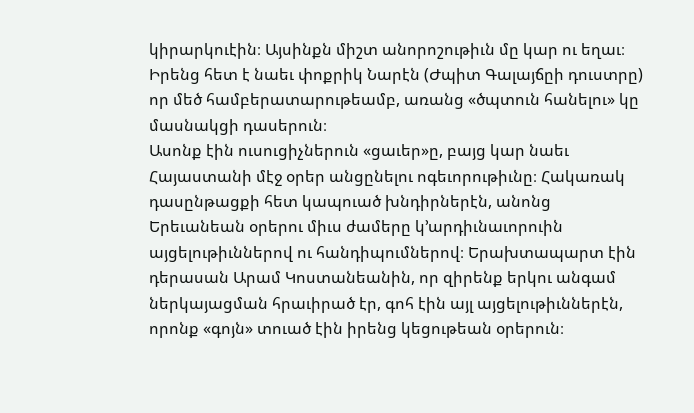կիրարկուէին։ Այսինքն միշտ անորոշութիւն մը կար ու եղաւ։
Իրենց հետ է նաեւ փոքրիկ Նարէն (Ժպիտ Գալայճըի դուստրը) որ մեծ համբերատարութեամբ, առանց «ծպտուն հանելու» կը մասնակցի դասերուն։
Ասոնք էին ուսուցիչներուն «ցաւեր»ը, բայց կար նաեւ Հայաստանի մէջ օրեր անցընելու ոգեւորութիւնը։ Հակառակ դասընթացքի հետ կապուած խնդիրներէն, անոնց Երեւանեան օրերու միւս ժամերը կ’արդիւնաւորուին այցելութիւններով ու հանդիպումներով։ Երախտապարտ էին դերասան Արամ Կոստանեանին, որ զիրենք երկու անգամ ներկայացման հրաւիրած էր, գոհ էին այլ այցելութիւններէն, որոնք «գոյն» տուած էին իրենց կեցութեան օրերուն։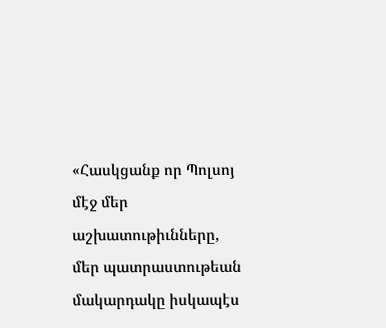«Հասկցանք որ Պոլսոյ մէջ մեր աշխատութիւնները, մեր պատրաստութեան մակարդակը իսկապէս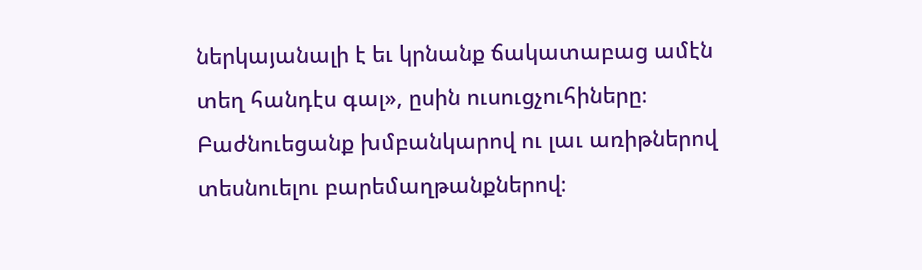ներկայանալի է եւ կրնանք ճակատաբաց ամէն տեղ հանդէս գալ», ըսին ուսուցչուհիները։
Բաժնուեցանք խմբանկարով ու լաւ առիթներով տեսնուելու բարեմաղթանքներով։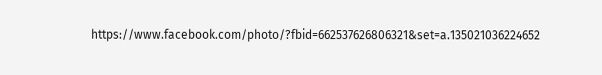https://www.facebook.com/photo/?fbid=662537626806321&set=a.135021036224652